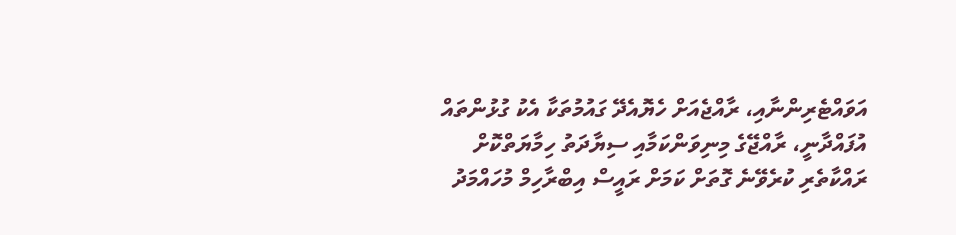އަވައްޓެރިންނާއި، ރާއްޖެއަށް ހެޔޮއެދޭ ގައުމުތަކާ އެކު ގުޅުންތައް އުފައްދާނީ، ރާއްޖޭގެ މިނިވަންކަމާއި ސިޔާދަތު ހިމާޔަތްކޮށް ރައްކާތެރި ކުރެވޭނެ ގޮތަށް ކަމަށް ރައީސް އިބްރާހިމް މުހައްމަދު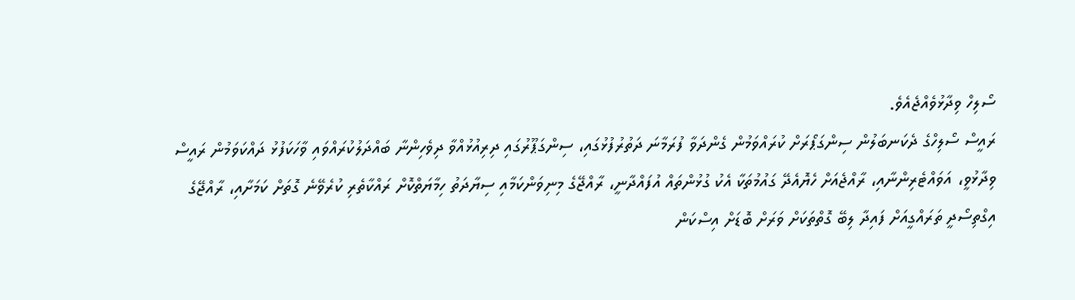ސޯލިހް ވިދާޅުވެއްޖެއެވެ.
ރައީސް ސޯލިހްގެ ދެކަނބަލުން ސިންގަޕޯރަށް ކުރައްވަމުން ގެންދަވާ ފުރަމާނަ ދަތުރުފުޅުގައި، ސިންގަޕޫރުގައި ދިރިއުޅުއްވާ ދިވެހިންނާ ބައްދަލުކުރައްވައި ވާހަކަފުޅު ދައްކަވަމުން ރައީސް ވިދާޅުވީ، އަވައްޓެރިންނާއި، ރާއްޖެއަށް ހެޔޮއެދޭ ގައުމުތަކާ އެކު ގުޅުންތައް އުފައްދާނީ، ރާއްޖޭގެ މިނިވަންކަމާއި ސިޔާދަތު ހިމާޔަތްކޮށް ރައްކާތެރި ކުރެވޭނެ ގޮތަށް ކަމަށާއި، ރާއްޖޭގެ އިގްތިސޯދީ ތަރައްގީއަށް ފައިދާ ލިބޭ ގޮތްތަކަށް ވަރަށް ބޮޑަށް އިސްކަން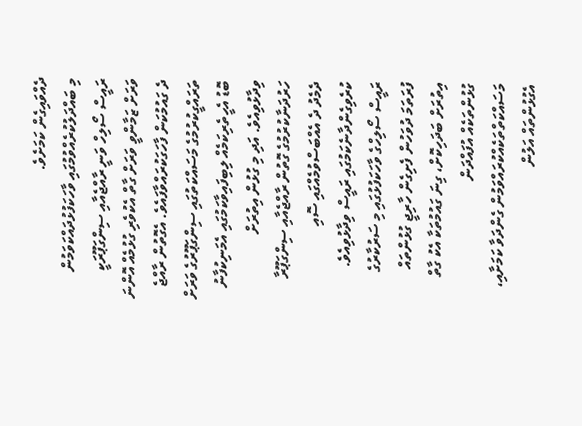ދެއްވައިގެން ކަމަށެވެ.
މި ބައްދަލުކުރެއްވުމުގައި ވާހަކަފުޅުދައްކަވަމުން ރައީސް ސޯލިހް ވަނީ ރާއްޖެއާއި ސިންގަޕޫރަކީ ވަރަށް ޒަމާންވީ ވަރަށް ގާތް އެކުވެރި ގުޅުމެއް އޮންނަ ދެ ގައުމުކަން ފާހަގަކުރައްވާފައެވެ. އެގޮތުން ރާއްޖެ ތަރައްގީކުރުމުގެ މަސައްކަތުގައި ސިންގަޕޫރުގެ ވަރަށް ބޮޑު އެހީތެރިކަމެއް ލިބިފައިވާކަމުގައި އެމަނިކުފާނު ވިދާޅުވިއެވެ. އަދި މި ގުޅުން އިތުރަށް ހަރުދަނާކުރުމުގެ ގޮތުން ރާއްޖެއާއި ސިންގަޕޫރާ ދެމެދު ދެ އެއްބަސްވުމެއްގައި ސޮއި ކުރެވިގެންދާނެކަމުގައި ރައީސް ވިދާޅުވިއެވެ.
ރައީސް ސޯލިހްގެ ވާހަކަފުޅުގައި މި ސަރުކާރުގެ ފުރަތަމަ ދުވަހުން ފެށިގެން ހާރިޖީ ގުޅުންތައް އިތުރަށް ބަދަހިކޮށް، ގިނަ ގައުމުތަކާ އެކު ގާތް ގުޅުންތަކެއް އުފައްދަން މަސައްކަތްތަކެއްކުރައްވަމުން ގެންދަވާ ކަމަށާއި، އެގުޅުންތައް އަލުން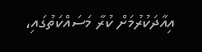އިއާދަކުރުމަށް ކުރާ މަސައްކަތުގައި،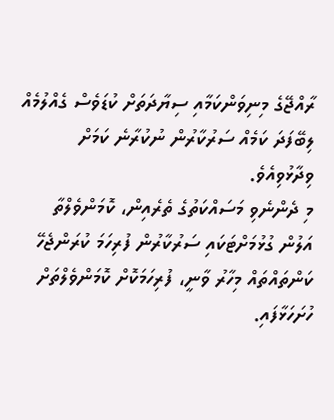ރާއްޖޭގެ މިނިވަންކަމާއި ސިޔާދަތަށް ކުޑަވެސް ގެއްލުމެއް ލިބޭފަދަ ކަމެއް ސަރުކާރުން ނުކުރާނެ ކަމަށް ވިދާޅުވިއެވެ.
މި ދެންނެވި މަސައްކަތުގެ ތެރެއިން، ކޮމަންވެލްތާ އަލުން ގުޅުމަށްޓަކައި ސަރުކާރުން ފުރިހަމަ ކުރަންޖެހޭ ކަންތައްތައް މިހާރު ވާނީ، ފުރިހަމަކޮށް ކޮމަންވެލްތަށް ހުށަހަޅާފައި.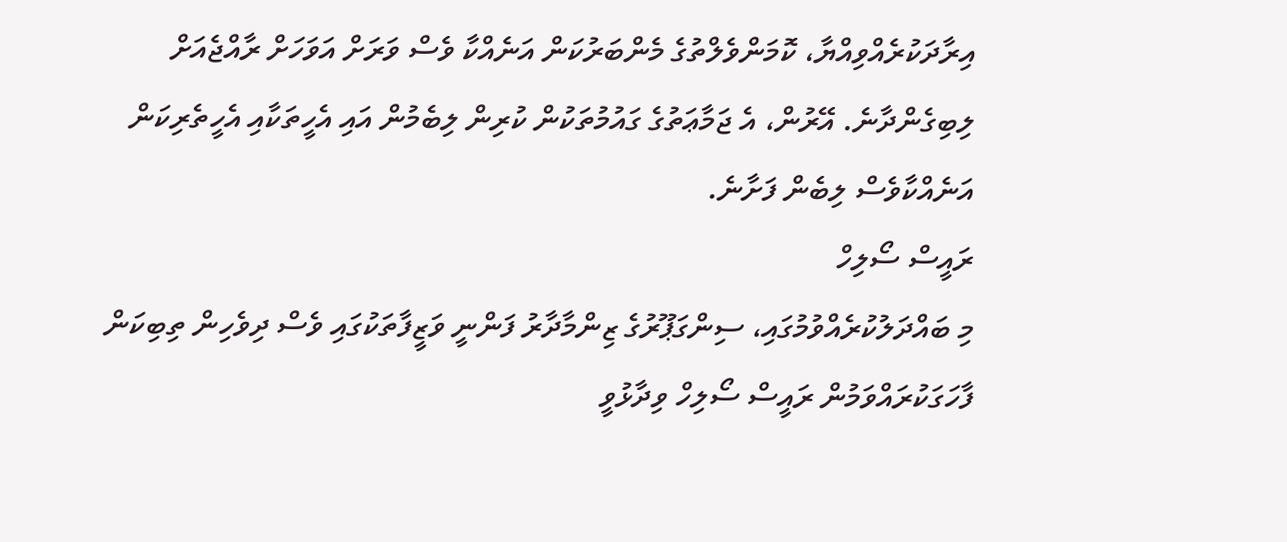އިރާދަކުރެއްވިއްޔާ، ކޮމަންވެލްތުގެ މެންބަރުކަން އަނެއްކާ ވެސް ވަރަށް އަވަހަށް ރާއްޖެއަށް ލިބިގެންދާނެ. އޭރުން، އެ ޖަމާޢަތުގެ ގައުމުތަކުން ކުރިން ލިބެމުން އައި އެހީތަކާއި އެހީތެރިކަން އަނެއްކާވެސް ލިބެން ފަށާނެ.
ރައީސް ސޯލިހް
މި ބައްދަލުކުރެއްވުމުގައި، ސިންގަޕޫރުގެ ޒިންމާދާރު ފަންނީ ވަޒީފާތަކުގައި ވެސް ދިވެހިން ތިބިކަން ފާހަގަކުރައްވަމުން ރައީސް ސޯލިހް ވިދާޅުވީ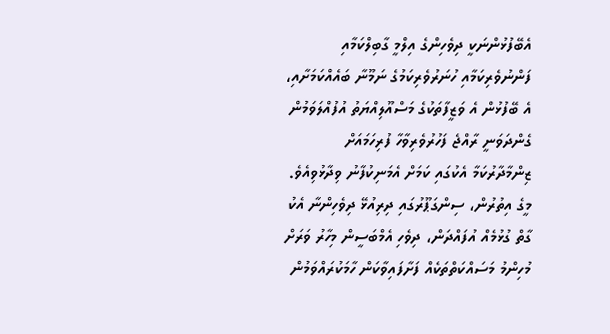އެބޭފުޅުންނަކީ ދިވެހިންގެ އިލްމީ ގާބިލްކަމާއި ފަންނުވެރިކަމާއި ހުނަރުވެރިކަމުގެ ނަމޫނާ ބައެއްކަމަށާއި، އެ ބޭފުޅުން އެ ވަޒީފާތަކުގެ މަސްއޫލިއްޔަތު އުފުއްލަވަމުން ގެންދަވަނީ ރާއްޖެ ފަހުރުވެރިވާހާ ފުރިހަމައަށް ޒިންމާދާރުކަމާ އެކުގައި ކަމަށް އެމަނިކުފާނު ވިދާޅުވިއެވެ.
މީގެ އިތުރުން، ސިންގަޕޫރުގައި ދިރިއުޅޭ ދިވެހިންނާ އެކު ގާތް ގުޅުމެއް އުފައްދަން، ދިވެހި އެމްބަސީން މިހާރު ވަރަށް މުހިންމު މަސައްކަތްތަކެއް ފަށާފައިވާކަން ހާމަކުރައްވަމުން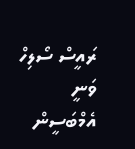ރައީސް ސޯލިހް ވަނީ އެމްބަސީން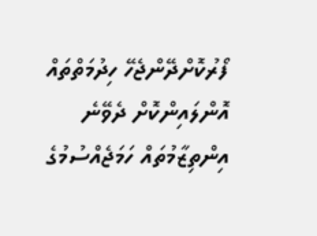ފޯރުކޮށްދޭންޖެހޭ ހިދުމަތްތައް އޮންލައިންކޮށް ދެވޭނެ އިންތިޒާމުތައް ހަމަޖެއްސުމުގެ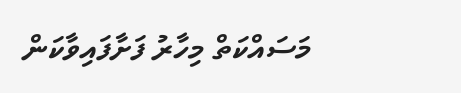މަސައްކަތް މިހާރު ފަށާފައިވާކަން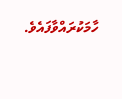ހާމަކުރައްވާފައެވެ.